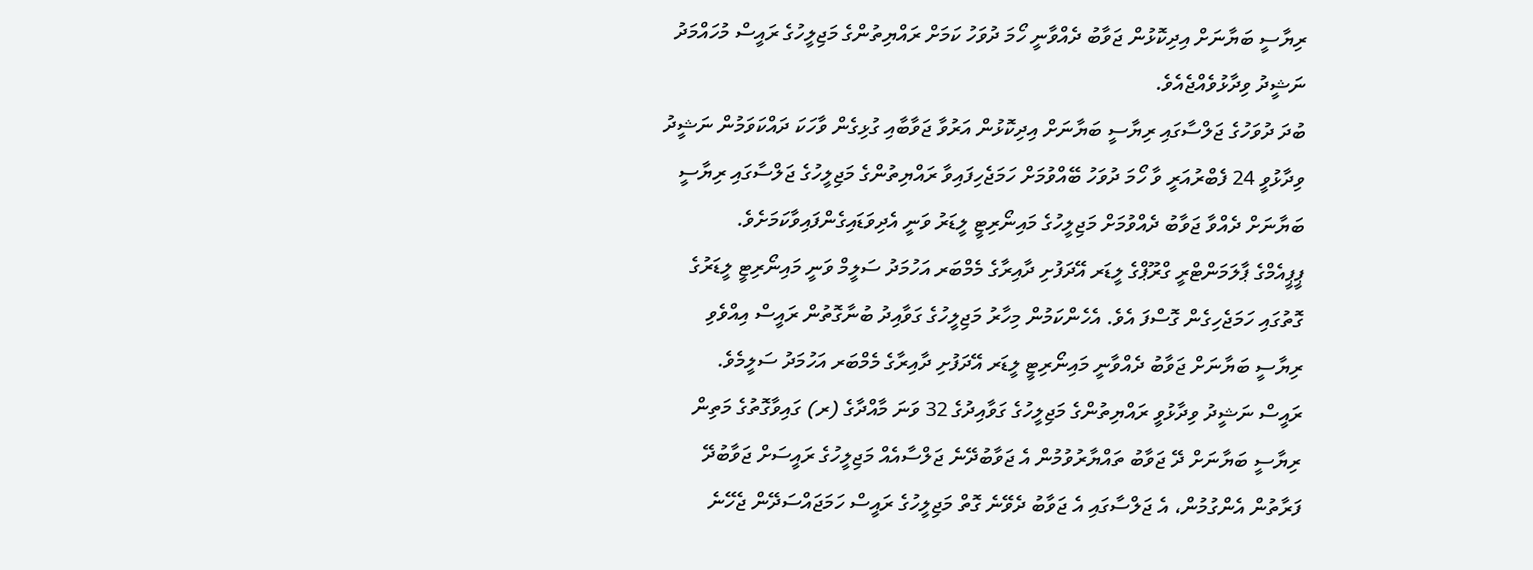ރިޔާސީ ބަޔާނަށް އިދިކޮޅުން ޖަވާބު ދެއްވާނީ ހޯމަ ދުވަހު ކަމަށް ރައްޔިތުންގެ މަޖިލީހުގެ ރައީސް މުހައްމަދު ނަޝީދު ވިދާޅުވެއްޖެއެވެ.
ބުދަ ދުވަހުގެ ޖަލްސާގައި ރިޔާސީ ބަޔާނަށް އިދިކޮޅުން އަރުވާ ޖަވާބާއި ގުޅިގެން ވާހަކަ ދައްކަވަމުން ނަޝީދު ވިދާޅުވީ 24 ފެބްރުއަރީ ވާ ހޯމަ ދުވަހު ބޭއްވުމަށް ހަމަޖެހިފައިވާ ރައްޔިތުންގެ މަޖިލީހުގެ ޖަލްސާގައި ރިޔާސީ ބަޔާނަށް ދެއްވާ ޖަވާބު ދެއްވުމަށް މަޖިލީހުގެ މައިނޯރިޓީ ލީޑަރު ވަނީ އެދިވަޑައިގެންފައިވާކަމަށެވެ.
ޕީޕީއެމްގެ ޕާލަމަންޓްރީ ގްރޫޕްގެ ލީޑަރ އޭދަފުށި ދާއިރާގެ މެމްބަރ އަހުމަދު ސަލީމް ވަނީ މައިނޯރިޓީ ލީޑަރުގެ ގޮތުގައި ހަމަޖެހިގެން ގޮސްފަ އެވެ. އެހެންކަމުން މިހާރު މަޖިލީހުގެ ގަވާއިދު ބުނާގޮތުން ރައީސް އިއްވެވި ރިޔާސީ ބަޔާނަށް ޖަވާބު ދެއްވާނީ މައިނޯރިޓީ ލީޑަރ އޭދަފުށި ދާއިރާގެ މެމްބަރ އަހުމަދު ސަލީމެވެ.
ރައީސް ނަޝީދު ވިދާޅުވީ ރައްޔިތުންގެ މަޖިލީހުގެ ގަވާއިދުގެ 32 ވަނަ މާއްދާގެ (ރ) ގައިވާގޮތުގެ މަތިން ރިޔާސީ ބަޔާނަށް ދޭ ޖަވާބު ތައްޔާރުވުމުން އެ ޖަވާބުދޭނެ ޖަލްސާއެއް މަޖިލީހުގެ ރައީސަށް ޖަވާބުދޭ ފަރާތުން އެންގުމުން، އެ ޖަލްސާގައި އެ ޖަވާބު ދެވޭނެ ގޮތް މަޖިލީހުގެ ރައީސް ހަމަޖައްސަދޭން ޖެހޭނެ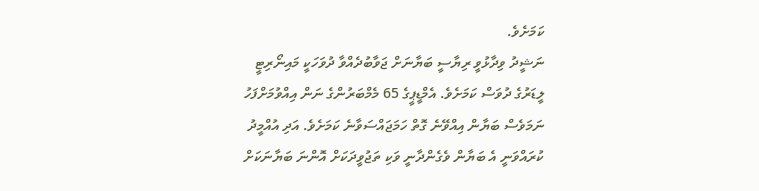ކަމަށެވެ.
ނަޝީދު ވިދާޅުވީ ރިޔާސީ ބަޔާނަށް ޖަވާބުދެއްވާ ދުވަހަކީ މައިނޯރިޓީ ލީޑަރުގެ ދުވަސް ކަމަށެވެ. އެމްޑީޕީގެ 65 މެމްބަރުންގެ ނަން އިއްވުމަށްފަހު ނަމަވެސް ބަޔާން އިއްވޭނެ ގޮތް ހަމަޖައްސަވާނެ ކަމަށެވެ. އަދި އުއްމީދު ކުރައްވަނީ އެ ބަޔާން ވެގެންދާނީ ވަކި ތަޖުވީދަކަށް އޮންނަ ބަޔާނަކަށް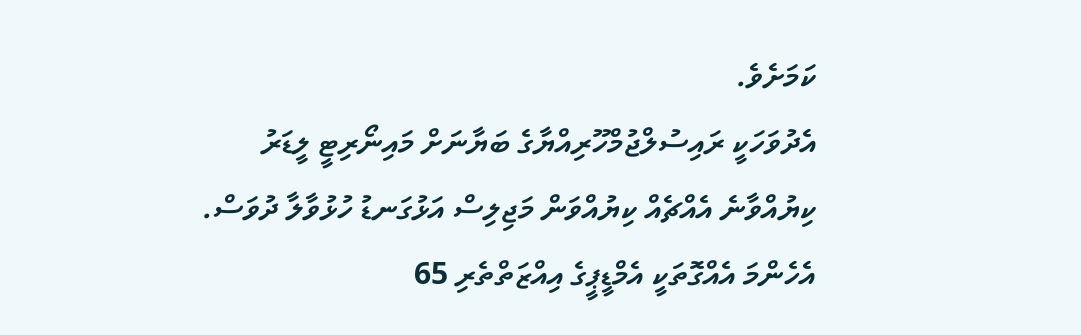ކަމަށެވެ.
އެދުވަހަކީ ރައިސުލްޖުމްހޫރިއްޔާގެ ބަޔާނަށް މައިނޯރިޓީ ލީޑަރު ކިޔުއްވާނެ އެއްޗެއް ކިޔުއްވަން މަޖިލިސް އަޅުގަނޑު ހުޅުވާލާ ދުވަސް. އެހެންމަ އެއްގޮތަކީ އެމްޑީޕީގެ އިއްޒަތްތެރި 65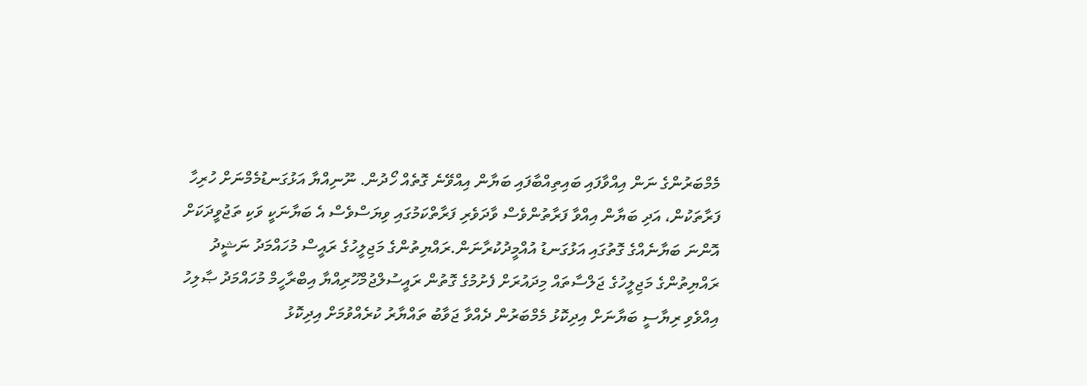މެމްބަރުންގެ ނަން އިއްވާފައި ބައިތިއްބާފައި ބަޔާން އިއްވޭނެ ގޮތެއް ހޯދުން. ނޫނިއްޔާ އަޅުގަނޑުމެމްނަށް ހުރިހާ ފަރާތަކުން، އަދި ބަޔާން އިއްވާ ފަރާތުންވެސް ވާދަވެރި ފަރާތްކަމުގައި ވިޔަސްވެސް އެ ބަޔާނަކީ ވަކި ތަޖުވީދަކަށް އޮންނަ ބަޔާނެއްގެ ގޮތުގައި އަޅުގަނޑު އުއްމީދުކުރާނަން.ރައްޔިތުންގެ މަޖިލީހުގެ ރައީސް މުހައްމަދު ނަޝީދު
ރައްޔިތުންގެ މަޖިލީހުގެ ޖަލްސާތައް މިދައުރަށް ފެށުމުގެ ގޮތުން ރައީސުލްޖުމްހޫރިއްޔާ އިބްރާހީމް މުހައްމަދު ޞާލިހު އިއްވެވި ރިޔާސީ ބަޔާނަށް އިދިކޮޅު މެމްބަރުން ދެއްވާ ޖަވާބު ތައްޔާރު ކުރެއްވުމަށް އިދިކޮޅު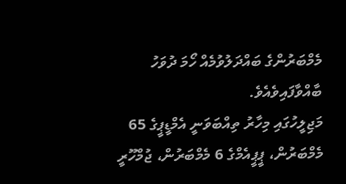މެމްބަރުންގެ ބައްދަލުވުމެއް ހޯމަ ދުވަހު ބާއްވާފައިވެއެވެ.
މަޖިލީހުގައި މިހާރު ތިއްބަވަނީ އެމްޑީޕީގެ 65 މެމްބަރުން، ޕީޕީއެމްގެ 6 މެމްބަރުން، ޖުމްހޫރީ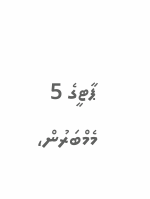ޕާޓީގެ 5 މެމްބަރުން،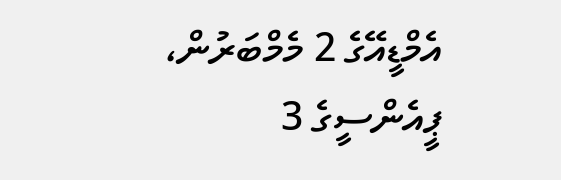އެމްޑީއޭގެ 2 މެމްބަރުން، ޕީއެންސީގެ 3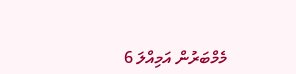މެމްބަރުން އަމިއްލަ 6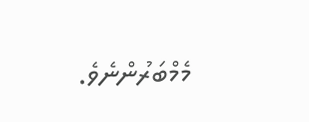މެމްބަރުންނެވެ.